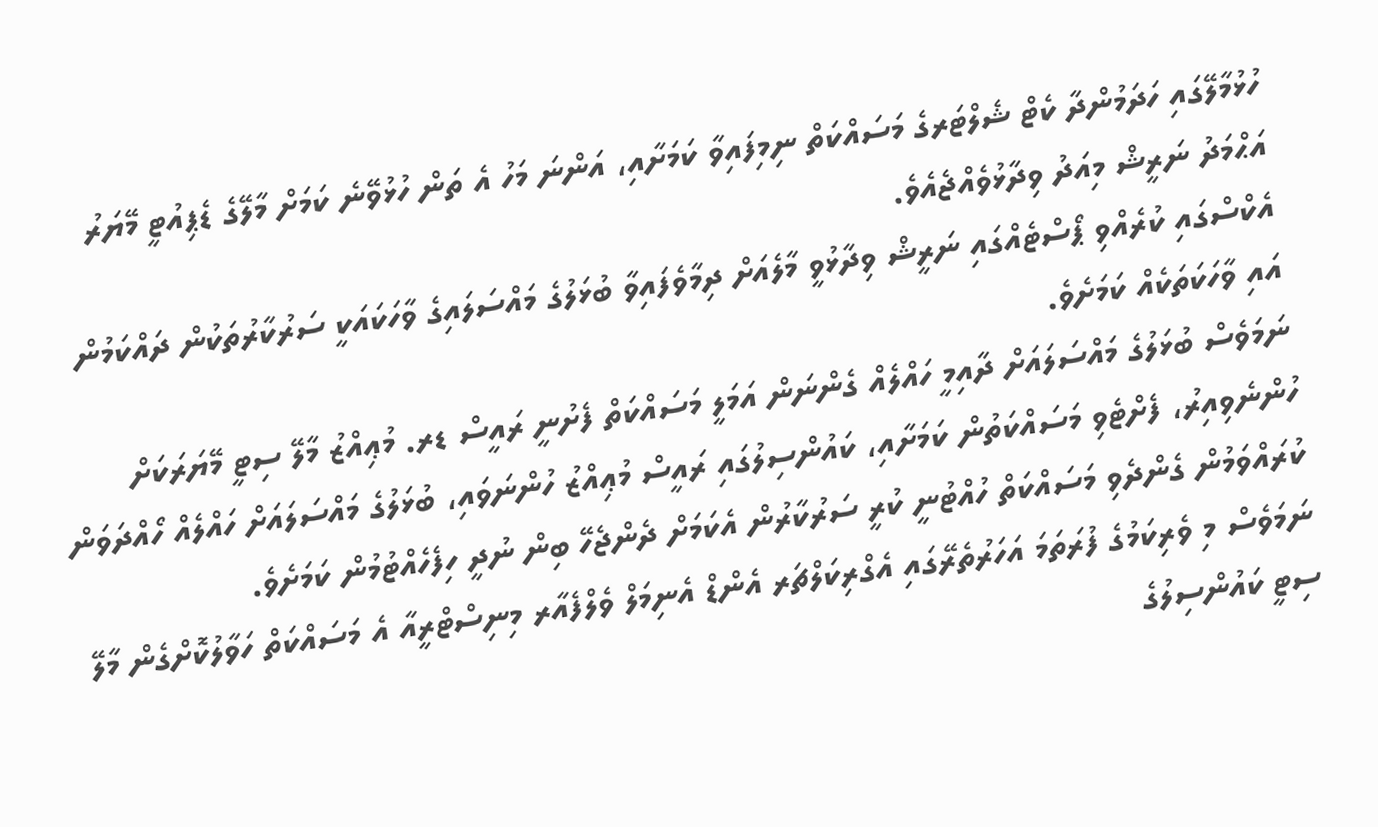ހުޅުމާލޭގައި ހަދަމުންދާ ކެޓް ޝެލްޓަރގެ މަސައްކަތް ނިމިފައިވާ ކަމަށާއި، އަންނަ މަހު އެ ތަން ހުޅުވޭނެ ކަމަށް މާލޭގެ ޑެޕިއުޓީ މޭޔަރު އަޙްމަދު ނަރީޝް މިއަދު ވިދާޅުވެއްޖެއެވެ.
އެކްސްގައި ކުރެއްވި ޕޯސްޓެއްގައި ނަރީޝް ވިދާޅުވީ މާލެއަށް ދިމާވެފައިވާ ބުޅަލުގެ މައްސަލައިގެ ވާހަކައަކީ ސަރުކާރުތަކުން ދައްކަމުން އައި ވާހަކަތަކެއް ކަމަށެވެ.
ނަމަވެސް ބުޅަލުގެ މައްސަލައަށް ދާއިމީ ހައްލެއް ގެންނަން އަމަލީ މަސައްކަތް ފެށުނީ ރައީސް ޑރ. މުޢިއްޒު މާލޭ ސިޓީ މޭޔަރަކަށް ހުންނެވިއިރު، ފެށްޓެވި މަސައްކަތުން ކަމަށާއި، ކައުންސިލުގައި ރައީސް މުޢިއްޒު ހުންނަވައި، ބުޅަލުގެ މައްސަލައަށް ހައްލެއް ހޯއްދަވަން ކުރައްވަމުން ގެންދެވި މަސައްކަތް ހުއްޓުނީ ކުރީ ސަރުކާރުން އެކަމަށް ދެންޖެހޭ ބިން ނުދީ ހިފެހެއްޓުމުން ކަމަށެވެ.
ނަމަވެސް މި ވެރިކަމުގެ ފުރަތަމަ އަހަރުތެރޭގައި އެގްރިކަލްޗަރ އެންޑް އެނިމަލް ވެލްފެއާރ މިނިސްޓްރީއާ އެ މަސައްކަތް ހަވާލުކޮށްގެން މާލޭ ސިޓީ ކައުންސިލުގެ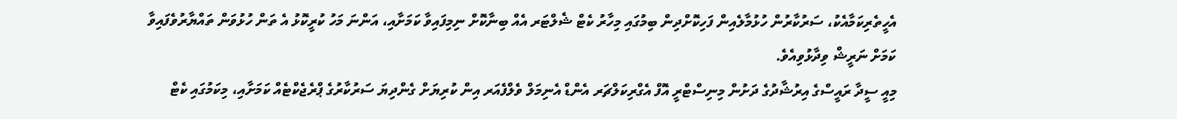އެހީތެރިކަމާއެކު، ސަރުކާރުން ހުޅުމާލެއިން ފަހިކޮށްދިން ބިމުގައި މިހާރު ކެޓް ޝެލްޓަރ އެއް ބިނާކޮށް ނިމިފައިވާ ކަމަށާއި، އަންނަ މަހު ކުރީކޮޅު އެ ތަން ހުޅުވަން ތައްޔާރުވެފައިވާ ކަމަށް ނަރީޝް ވިދާޅުވިއެވެ.
މިއީ ސީދާ ރައީސްގެ އިރުޝާދުގެ ދަށުން މިނިސްޓްރީ އޮފް އެގްރިކަލްޗަރ އެންޑް އެނިމަލް ވެލްފެއަރ އިން ކުރިޔަށް ގެންދިޔަ ސަރުކާރުގެ ޕްރެޖެކްޓެއް ކަމަށާއި، މިކަމުގައި ކެޓް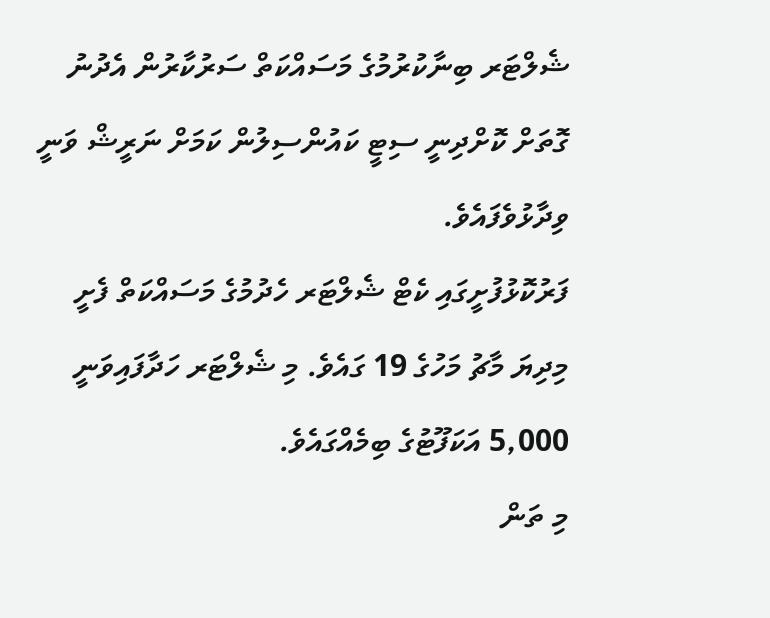ޝެލްޓަރ ބިނާކުރުމުގެ މަސައްކަތް ސަރުކާރުން އެދުނު ގޮތަށް ކޮށްދިނީ ސިޓީ ކައުންސިލުން ކަމަށް ނަރީޝް ވަނީ ވިދާޅުވެފައެވެ.
ފަރުކޮޅުފުށީގައި ކެޓް ޝެލްޓަރ ހެދުމުގެ މަސައްކަތް ފެށީ މިދިޔަ މާޗު މަހުގެ 19 ގައެވެ. މި ޝެލްޓަރ ހަދާފައިވަނީ 5,000 އަކަފޫޓުގެ ބިމެއްގައެވެ.
މި ތަން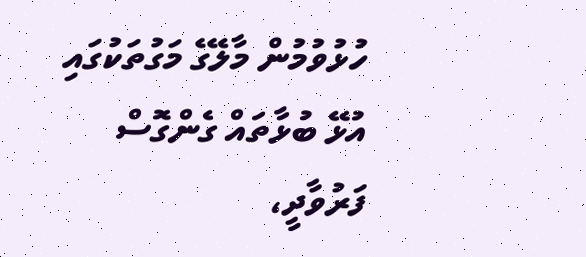ހުޅުވުމުން މާލޭގެ މަގުތަކުގައި އުޅޭ ބުޅާތައް ގެންގޮސް ފަރުވާދީ،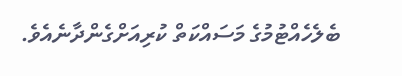ބެލެހެއްޓުމުގެ މަސައްކަތް ކުރިއަށްގެންދާނެއެވެ.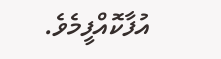އުފާކޮއްފީމެވެ.